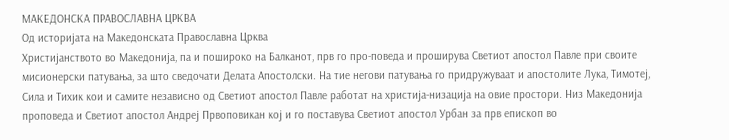МАКЕДОНСКА ПРАВОСЛАВНА ЦРКВА
Од историјата на Македонската Православна Црква
Христијанството во Македонија, па и пошироко на Балканот, прв го про-поведа и проширува Светиот апостол Павле при своите мисионерски патувања, за што сведочати Делата Апостолски. На тие негови патувања го придружуваат и апостолите Лука, Тимотеј, Сила и Тихик кои и самите независно од Светиот апостол Павле работат на христија-низација на овие простори. Низ Македонија проповеда и Светиот апостол Андреј Првоповикан кој и го поставува Светиот апостол Урбан за прв епископ во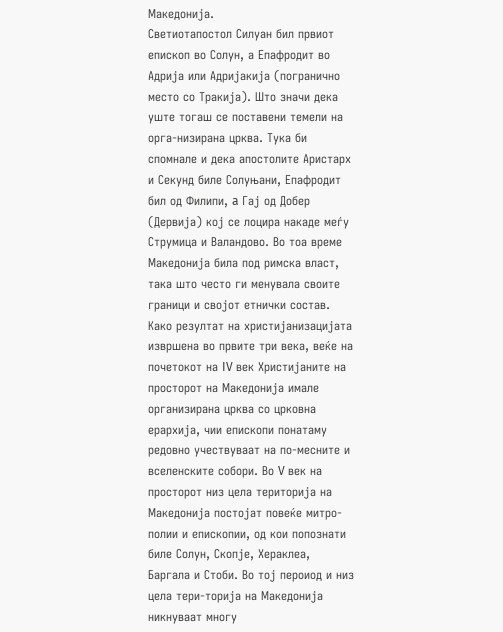Македонија.
Светиотапостол Силуан бил првиот епископ во Солун, а Епафродит во Адрија или Адријакија (погранично место со Тракија). Што значи дека уште тогаш се поставени темели на орга-низирана црква. Тука би спомнале и дека апостолите Аристарх и Секунд биле Солуњани, Епафродит бил од Филипи, a Гај од Добер (Дервија) кој се лоцира накаде меѓу Струмица и Валандово. Во тоа време Македонија била под римска власт, така што често ги менувала своите граници и својот етнички состав. Како резултат на христијанизацијата извршена во првите три века, веќе на почетокот на IV век Христијаните на просторот на Македонија имале организирана црква со црковна ерархија, чии епископи понатаму редовно учествуваат на по-месните и вселенските собори. Во V век на просторот низ цела територија на Македонија постојат повеќе митро-полии и епископии, од кои попознати биле Солун, Скопје, Хераклеа, Баргала и Стоби. Во тој пероиод и низ цела тери-торија на Македонија никнуваат многу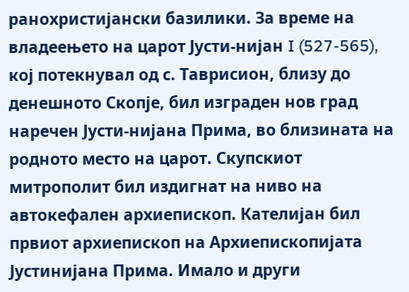ранохристијански базилики. За време на владеењето на царот Јусти-нијан I (527-565), кој потекнувал од с. Таврисион, близу до денешното Скопје, бил изграден нов град наречен Јусти-нијана Прима, во близината на родното место на царот. Скупскиот митрополит бил издигнат на ниво на автокефален архиепископ. Кателијан бил првиот архиепископ на Архиепископијата Јустинијана Прима. Имало и други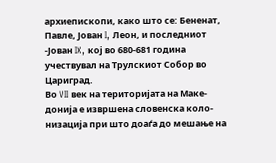архиепископи, како што се: Бененат, Павле, Јован I, Леон, и последниот -Јован IX, кој во 680-681 година учествувал на Трулскиот Собор во Цариград.
Во VII век на територијата на Маке-донија е извршена словенска коло-низација при што доаѓа до мешање на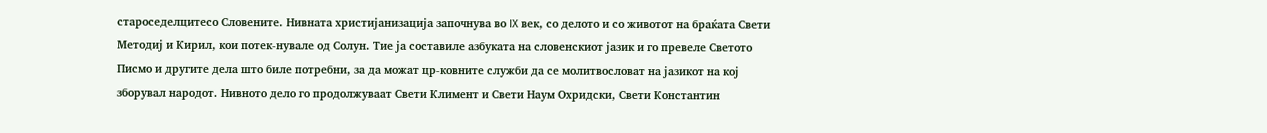староседелцитесо Словените. Нивната христијанизација започнува во IX век, со делото и со животот на браќата Свети Методиј и Кирил, кои потек-нувале од Солун. Тие ја составиле азбуката на словенскиот јазик и го превеле Светото Писмо и другите дела што биле потребни, за да можат цр-ковните служби да се молитвословат на јазикот на кој зборувал народот. Нивното дело го продолжуваат Свети Климент и Свети Наум Охридски, Свети Константин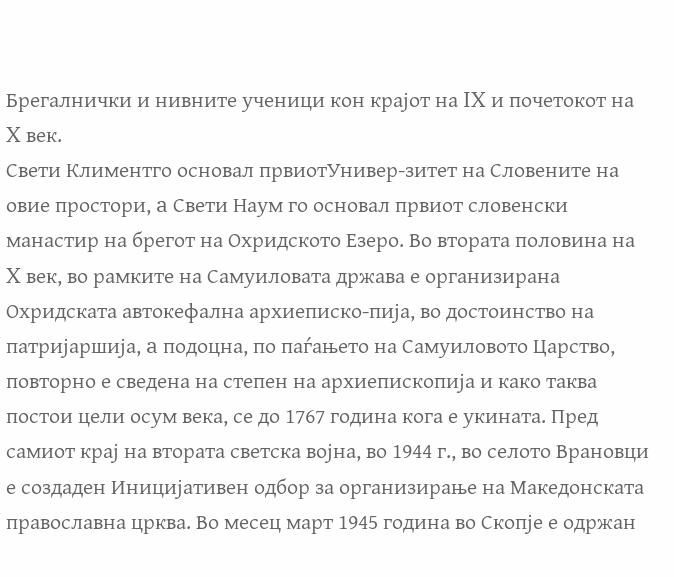Брегалнички и нивните ученици кон крајот на IX и почетокот на X век.
Свети Климентго основал првиотУнивер-зитет на Словените на овие простори, a Свети Наум го основал првиот словенски манастир на брегот на Охридското Езеро. Во втората половина на X век, во рамките на Самуиловата држава е организирана Охридската автокефална архиеписко-пија, во достоинство на патријаршија, a подоцна, по паѓањето на Самуиловото Царство, повторно е сведена на степен на архиепископија и како таква постои цели осум века, се до 1767 година кога е укината. Пред самиот крај на втората светска војна, во 1944 г., во селото Врановци е создаден Иницијативен одбор за организирање на Македонската православна црква. Во месец март 1945 година во Скопје е одржан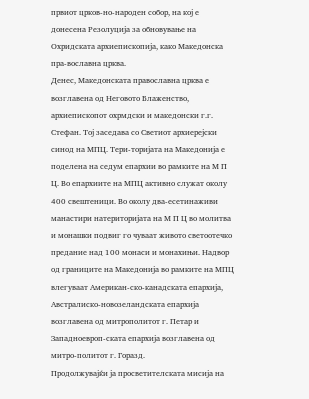првиот црков-но-народен собор, на кој е донесена Резолуција за обновување на Охридската архиепископија, како Македонска пра-вославна црква.
Денес, Македонската православна црква е возглавена од Неговото Блаженство, архиепископот охрмдски и македонски г.г. Стефан. Тој заседава со Светиот архиерејски синод на МПЦ. Тери-торијата на Македонија е поделена на седум епархии во рамките на М П Ц. Во епархиите на МПЦ активно служат околу 400 свештеници. Во околу два-есетинаживи манастири натериторијата на М П Ц во молитва и монашки подвиг го чуваат живото светоотечко предание над 100 монаси и монахињи. Надвор од границите на Македонија во рамките на МПЦ влегуваат Американ-ско-канадската епархија, Австралиско-новозеландската епархија возглавена од митрополитот г. Петар и Западноевроп-ската епархија возглавена од митро-политот г. Горазд.
Продолжувајќи ја просветителската мисија на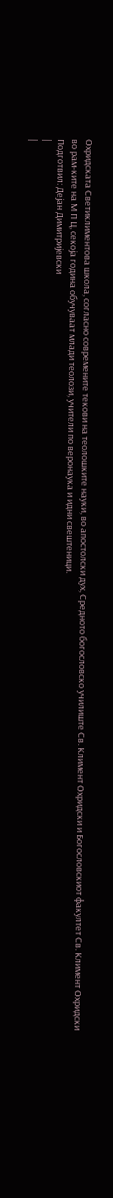Охридската Светиклиментова школа, согласно современите текови на теолошките науки, во апостолски дух, Средното богословско училиште Св. Климент Охридски и Богословскиот факултет Св. Климент Охридски во рам-ките на М П Ц, секоја година обучуваат млади теолози, учители по веронаука и идни свештеници.
Подготвил: Дејан Димитријевски
|
|